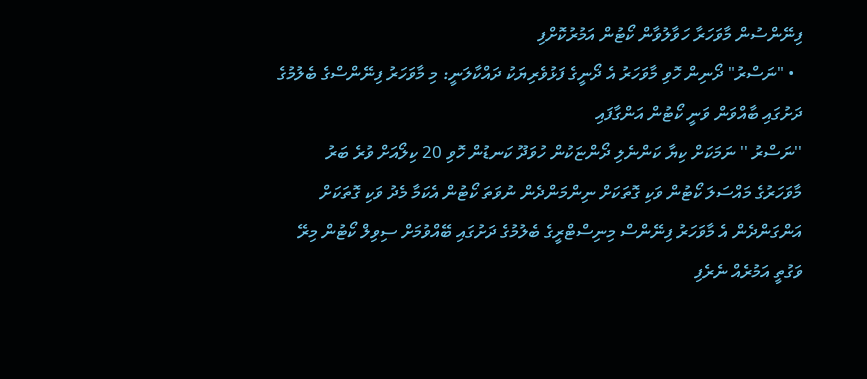ފިނޭންސުން މާވަހަރާ ހަވާލުވާން ކޯޓުން އަމުރުކޮށްފި
  • "ނަސްރު" ދޯނިން ހޮވި މާވަހަރު އެ ދޯނީގެ ފަޅުވެރިޔަކު ދައްކާލަނީ: މި މާވަހަރު ފިނޭންސްގެ ބެލުމުގެ ދަށުގައި ބާއްވަން ވަނީ ކޯޓުން އަންގާފައި
''ނަސްރު '' ނަމަކަށް ކިޔާ ކަންނެލި ދޯންޏަކުން ހުވަދޫ ކަނޑުން ހޮވި 20 ކިލޯއަށް ވުރެ ބަރު މާވަހަރުގެ މައްސަލަ ކޯޓުން ވަކި ގޮތަކަށް ނިންމަންދެން ނުވަތަ ކޯޓުން އެކަމާ މެދު ވަކި ގޮތަކަށް އަންގަންދެން އެ މާވަހަރު ފިނޭންސް މިނިސްޓްރީގެ ބެލުމުގެ ދަށުގައި ބޭއްވުމަށް ސިވިލް ކޯޓުން މިރޭ ވަގުތީ އަމުރެއް ނެރެފި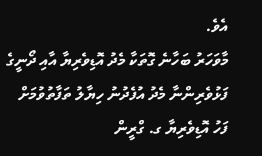އެވެ.
މާވަހަރު ބަހާނެ ގޮތަކާ މެދު އޮޑިވެރިޔާ އާއި ދޯނީގެ ފަޅުވެރިންނާ މެދު އުފެދުނު ހިޔާލު ތަފާތުވުމަށް ފަހު އޮޑިވެރިޔާ ގ. ގްރީން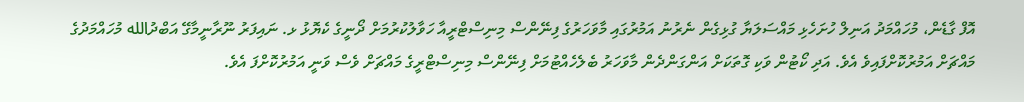އޮފް ގާޑެން، މުހައްމަދު އަނިލް ހުށަހެޅި މައްސަލަޔާ ގުޅިގެން ނެރުނު އަމުރުގައި މާވަހަރުގެ ފިނޭންސް މިނިސްޓްރީއާ ހަވާލުކުރުމަށް ދޯނީގެ ކެޔޮޅު ޅ. ނައިފަރު ނޫރާނީމާގޭ އަބްދުالله މުހައްމަދުގެ މައްޗަށް އަމުރުކޮށްފައިވެ އެވެ. އަދި ކޯޓުން ވަކި ގޮތަކަށް އަންގަންދެން މާވަހަރު ބެލެހެއްޓުމަށް ފިނޭންސް މިނިސްޓްރީގެ މައްޗަށް ވެސް ވަނީ އަމުރުކޮށްފަ އެވެ.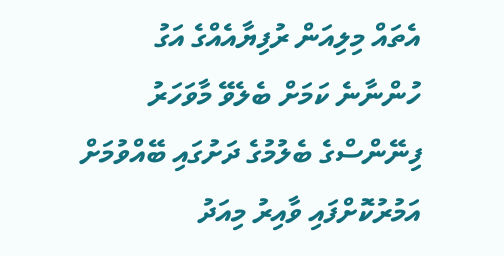އެތައް މިލިއަން ރުފިޔާއެއްގެ އަގު ހުންނާނެ ކަމަށް ބެލެވޭ މާވަހަރު ފިނޭންސްގެ ބެލުމުގެ ދަށުގައި ބޭއްވުމަށް އަމުރުކޮށްފައި ވާއިރު މިއަދު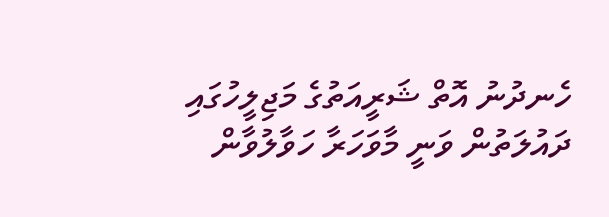ހެނދުނު އޮތް ޝަރީއަތުގެ މަޖިލީހުގައި ދައުލަތުން ވަނީ މާވަހަރާ ހަވާލުވާން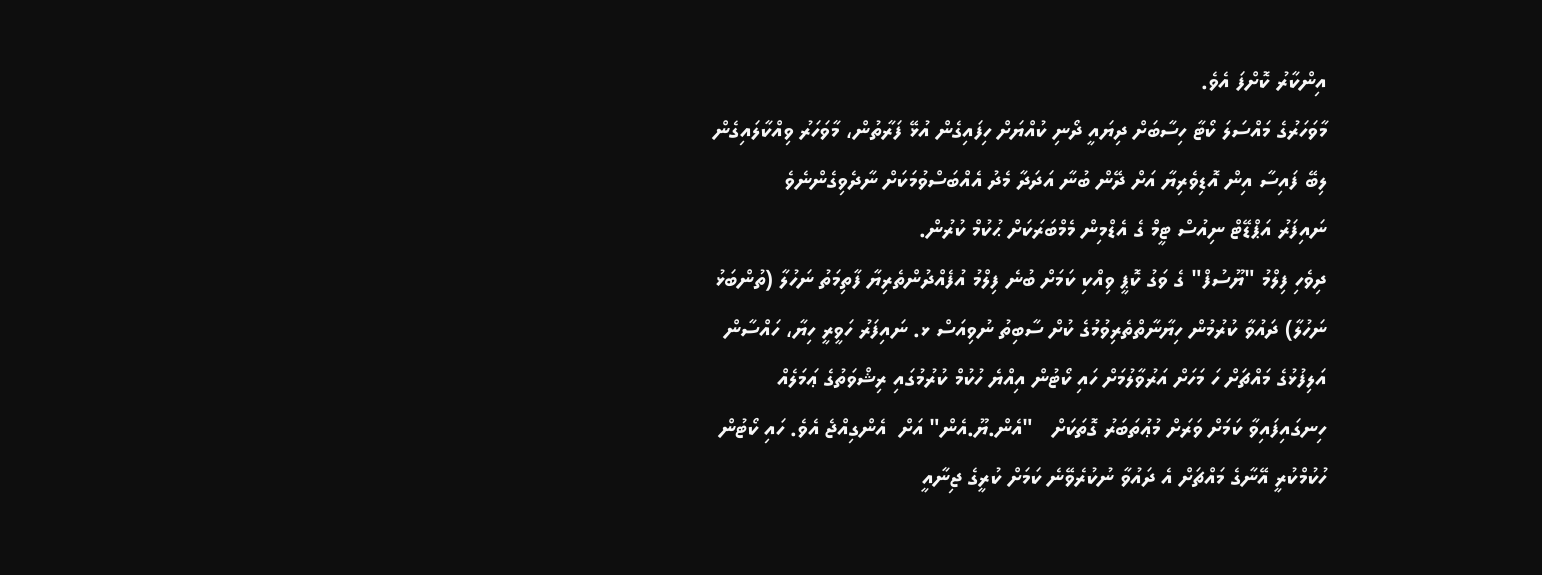އިންކާރު ކޮށްފަ އެވެ.
މާވަހަރުގެ މައްސަލަ ކޯޓާ ހިސާބަށް ދިޔައީ ދޯނި ކުއްޔަށް ހިފައިގެން އުޅޭ ފަރާތުން، މާވަހަރު ވިއްކާލައިގެން ލިބޭ ފައިސާ އިން އޮޑިވެރިޔާ އަށް ދޭން ބުނާ އަދަދާ މެދު އެއްބަސްވުމަކަށް ނާދެވިގެންނެވެ
ނައިފަރު އަޕްޑޭޓް ނިއުސް ޓީމް ގެ އެޑްމިން މެމްބަރަކަށް ޙުކުމް ކުރުން.
ދިވެހި ފިލްމު "ޔޫސުފް" ގެ ވަގު ކޮޕީ ވިއްކި ކަމަށް ބުނެ ފިލްމު އުފެއްދުންތެރިޔާ ފާތިމަތު ނަހުލާ (ތުންބަޅު ނަހުލާ) ދައުވާ ކުރުމުން ހިޔާނާތްތެރިވުމުގެ ކުށް ސާބިތު ނުވިއަސް ޅ. ނައިފަރު ހަވީރީ ހިޔާ، ހައްސާން އަލިފުޅުގެ މައްޗަށް ހަ މަހަށް އަރުވާލުމަށް ހައި ކޯޓުން އިއްޔެ ހުކުމް ކުރުމުގައި ރިޝްވަތުގެ ޢަމަލެއް ހިނގައިފައިވާ ކަމަށް ވަރަށް މުޢުތަބަރު ގޮތަކަށް   "އެން.ޔޫ.އެން" އަށް  އެންގިއްޖެ އެވެ. ހައި ކޯޓުން ހުކުމްކުރީ އޭނާގެ މައްޗަށް އެ ދައުވާ ނުކުރެވޭނެ ކަމަށް ކުރީގެ ޖިނާއީ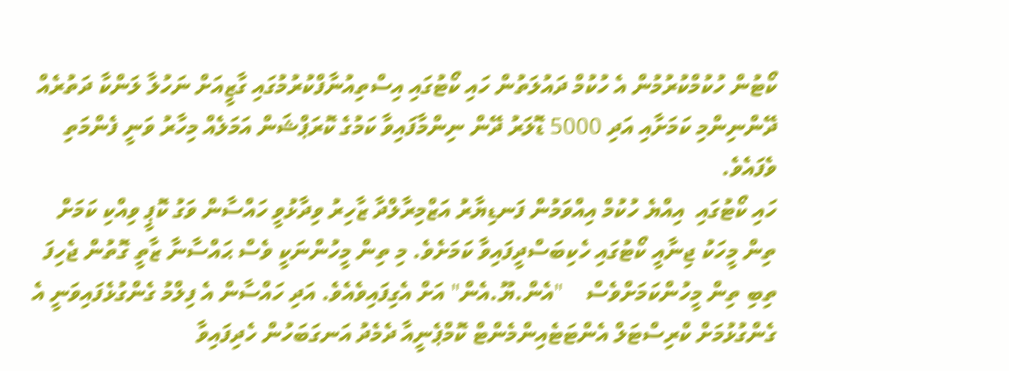ކޯޓުން ހުކުމްކުރުމުން އެ ހުކުމް ދައުލަތުން ހައި ކޯޓުގައި އިސްތިއުނާފްކުރުމުގައި ގާޒީއަށް ނަހުލާ ލަންކާ ދަތުރެއް ދޭންނިންމި ކަމަށާއި އަދި 5000 ޑޮލަރު ދޭން ނިންމާފައިވާ ކަމުގެ ކޮރަޕްޝަން އަމަލެއް މިހާރު ވަނީ ފެންމަތި ވެފައެވެ.
ހައި ކޯޓުގައި  އިއްޔެ ހުކުމް އިއްވަމުން ފަނޑިޔާރު އަޒްމިރާލްދާ ޒާހިރު ވިދާޅުވީ ހައްސާން ވަގު ކޮޕީ ވިއްކި ކަމަށް ތިން މީހަކު ޖިނާއީ ކޯޓުގައި ހެކިބަސްދީފައިވާ ކަމަށެވެ. މި ތިން މީހުންނަކީ ވެސް ޙައްސާނާ ޒާތީ ގޮތުން ޖެހިފަ ތިބި ތިން މީހުންކަމަށްވެސް    "އެން.ޔޫ.އެން" އަށް އެގިފައިވެއެވެ. އަދި ހައްސާން އެ ފިލްމު ގެންގުޅެފައިވަނީ އެ ގެންގުޅުމަށް ކްރިސްޓަލް އެންޓަޓެއިންމެންޓް ކޮމްޕެނީއާ ދެމެދު އަނގަބަހުން ހެދިފައިވާ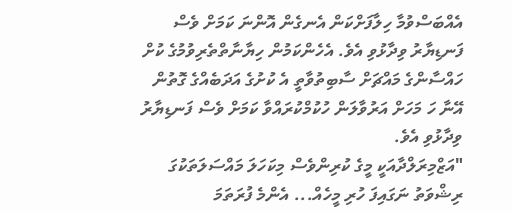އެއްބަސްވުމާ ހިލާފަށްކަން އެނގެން އޮންނަ ކަމަށް ވެސް ފަނޑިޔާރު ވިދާޅުވި އެވެ. އެހެންކަމުން ހިޔާނާތްތެރިވުމުގެ ކުށް ހައްސާންގެ މައްޗަށް ސާބިތުވާތީ އެ ކުށުގެ އަދަބެއްގެ ގޮތުން އޭނާ ހަ މަހަށް އަރުވާލަން ހުކުމްކުރައްވާ ކަމަށް ވެސް ފަނޑިޔާރު ވިދާޅުވި އެވެ.
"އަޒްމިރަލްދާއަކީ މީގެ ކުރިންވެސް މިކަހަލަ މައްސަލަތަކުގަ ރިޝްވަތު ނަގައިފަ ހުރި މީހެއް... އެންމެ ފުރަތަމަ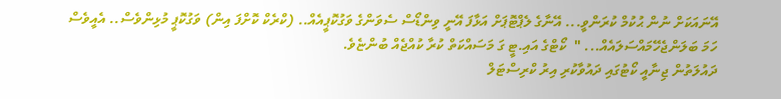އޭނައަކަށް ނުން ޙުކުމް ކުރަންވީ... އޭނާގެ ލެޕްޓޮޕަށް އަޅާފަ އޭނީ ވިންޑޯސް ސެވަންގެ ވަގުކޮޕީއެއް.. (ކްރެކް ކޮށްފަ އިން) ވަގުކޮޕީ މުޅިންވެސް.. އެއީވެސް ހަމަ ބަލަންޖެހޭމައްސަލައެއް... "  ކޯޓްގެ އައި.ޓީ ގަ މަސައްކަތް ކުރާ ކުއްޖެއް ބުންޏެވެ.
ދައުލަތުން ޖިނާއީ ކޯޓުގައި ދައުވާކުރި އިރު ކްރިސްޓަލް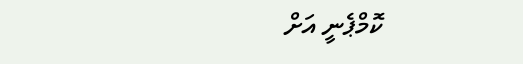ކޮމްޕެނީ އަށް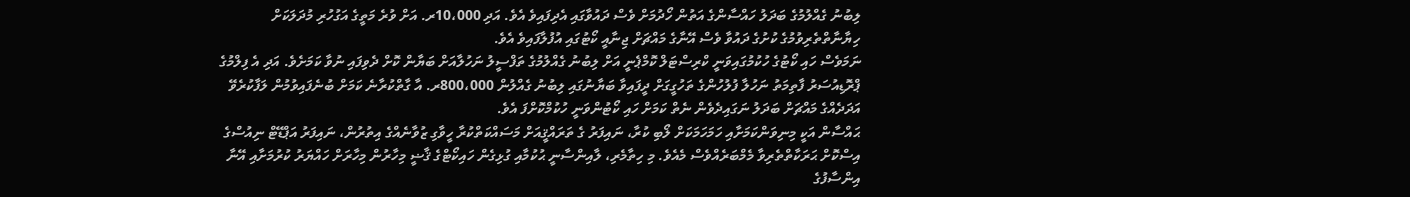ލިބުނު ގެއްލުމުގެ ބަދަލު ހައްސާންގެ އަތުން ހޯދުމަށް ވެސް ދައުވާގައި އެދިފައިވެ އެވެ. އަދި 10،000ރ. އަށް ވުރެ މަތީގެ އަގުހުރި މުދަލަކަށް ހިޔާނާތްތެރިވުމުގެ ކުށުގެ ދައުވާ ވެސް އޭނާގެ މައްޗަށް ޖިނާއީ ކޯޓުގައި އުފުލާފައިވެ އެވެ.
ނަމަވެސް ހައި ކޯޓުގެ ހުކުމުގައިވަނީ ކްރިސްޓަލް ކޮމްޕެނީ އަށް ލިބުނު ގެއްލުމުގެ ތަފްސީލު ނަހުލާއަށް ބަޔާން ކޮށް ދެވިފައި ނުވާ ކަމަށެވެ. އަދި އެ ފިލްމުގެ ޕްރޮޑިއުސަރު ފާތިމަތު ނަހުލާ ފުލުހުންގެ ތަހުގީގަށް ދީފައިވާ ބަޔާނުގައި ލިބުނު ގެއްލުން 800،000ރ. އާ ގާތްކުރާނެ ކަމަށް ބުނެފައިވުމުން ލަފާކުރެވޭ އަދަދެއްގެ މައްޗަށް ބަދަލު ނަގައިދެވެން ނެތް ކަމަށް ހައި ކޯޓުންވަނީ ހުކުމްކޮށްފަ އެވެ.
ޙައްސާން އަކީ މިނިވަންކަމަށާއި ހަމަހަމަކަށް ލޯބި ކުރާ، ނައިފަރު ގެ ތަރައްޤީއަށް މަސައްކަތްކުރާ ހީވާގި ޒުވާނެއްގެ އިތުރުން، ނައިފަރު އަޕްޑޭޓް ނިއުސްގެ އިސްކޮށް ޙަރަކާތްތެރިވާ މެމްބަރެއްވެސް މެއެވެ. މި ހިތާމެރި، ލާއިންސާނީ ޙުކުމާއި ގުޅިގެން ހައިކޯޓްގެ ޤާޟީ މިހާރުން މިހާރަށް ހައްޔަރު ކުރުމަށާއި އޭނާ އިންސާފުގެ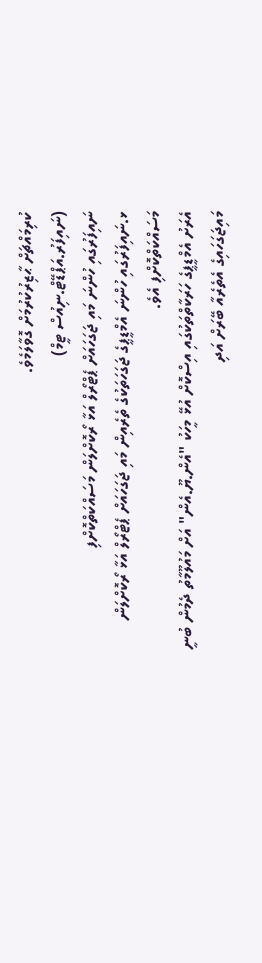ކުރިމައްޗަށް ޙާޒިރުކުރުމަށް ގޮވާލަމެވެ.
(ނައިފަރު.އަޕްޑޭޓް.ނިއުސް ޓީމް)
ނައިފަރުގައި ހުންނަ މައި ޖަގަހައަށް ޕެޓްރޯލް އަޅާ ރޯކޮށްލަން މަސައްކަތްކޮށްފި
ޅ.ނައިފަރުގައި ހުންނަ އެމްޑީޕީގެ ޖަގަހަތަކުގެ ތެރެއިން މައި ޖަގަހައަށް ޕެޓްރޯލް އަޅާ ރޯކޮށްލަން މަސައްކަތްކޮށްފި އެވެ.
އެރަށު އެމްޑީޕީގެ ހަރަކާތްތަކުގައި އިސްކޮށް އުޅޭ މީހަކު "އެން.ޔޫ.އެން" އަށް މައުލޫމާތު ދެމުން ބުނީ މައިޖަގަހައިގެ އެތެރެއާ ބޭރަށް އަދި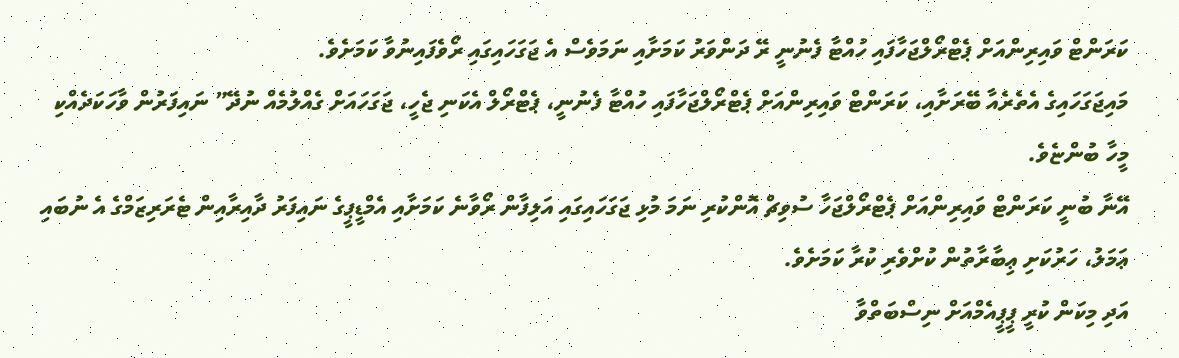ކަރަންޓް ވައިރިންއަށް ޕެޓްރޯލްޖަހާފައި ހުއްޓާ ފެނުނީ ރޭ ދަންވަރު ކަމަށާއި ނަމަވެސް އެ ޖަގަހައިގައި ރޯވެފައިނުވާ ކަމަށެވެ.
މައިޖަގަހައިގެ އެތެރެއާ ބޭރަށާއި، ކަރަންޓް ވައިރިންއަށް ޕެޓްރޯލްޖަހާފައި ހުއްޓާ ފެނުނީ، ޕެޓްރޯލް އެކަނި ޖެހީ، ޖަގަހައަށް ގެއްލުމެއް ނުދޭ” ނައިފަރުން ވާހަކަދެއްކި މީހާ ބުންޏެވެ.
އޭނާ ބުނީ ކަރަންޓް ވައިރިންއަށް ޕެޓްރޯލްޖަހާ ސުވިޗް އޮންކުރި ނަމަ މުޅި ޖަގަހައިގައި އަލިފާން ރޯވާނެ ކަމަށާއި އެމްޑީޕީގެ ނައިފަރު ދާއިރާއިން ޓެރަރިޒަމްގެ އެ ނުބައި ޢަމަލު، ހަރުކަށި ޢިބާރާތުން ކުށްވެރި ކުރާ ކަމަށެވެ.
އަދި މިކަން ކުރީ ޕީޕީއެމްއަށް ނިސްބަތްވާ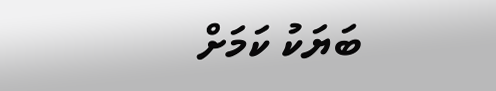ބަޔަކު ކަމަށް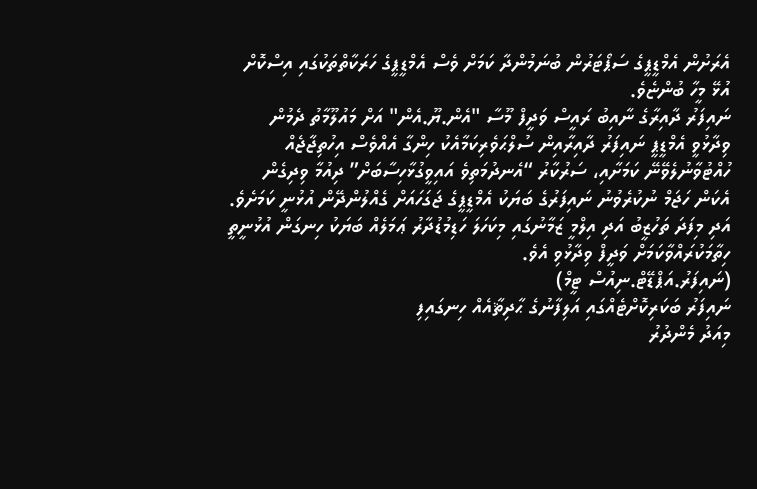އެރަށުން އެމްޑީޕީގެ ސަޕޯޓަރުން ބުނަމުންދާ ކަމަށް ވެސް އެމްޑީޕީގެ ހަރަކާތްތަކުގައި އިސްކޮށް އުޅޭ މީހާ ބުންޏެވެ.
ނައިފަރު ދާއިރާގެ ނާއިބު ރައީސް ވަދީފް މޫސާ "އެން.ޔޫ.އެން" އަށް މައުލޫމާތު ދެމުން ވިދާޅުވީ އެމްޑީޕީ ނައިފަރު ދާއިރާއިން ސުލްޙަވެރިކަމާއެކު ހިންގާ އެއްވެސް އިހުތިޖާޖެއް ހުއްޓުވާނުލެވޭނޭ ކަމަށާއި، ސަރުކާރު “އެނދުމަތިވެ އައިވީގުޅާހިސާބަށް” ދިއުމާ ވިދިގެން އެކަން ހަޖަމް ނުކުރެވުނު ނައިފަރުގެ ބަޔަކު އެމްޑީޕީގެ ޖަގަހައަށް ގެއްލުންދޭން އުޅުނީ ކަމަށެވެ.
އަދި މިފަދަ ތަހުޒީބު އަދި އިލްމީ ޒަމާނުގައި މިކަހަލަ ހަޑިމުޑުދާރު ޢަމަލެއް ބަޔަކު ހިނގަން އުޅުނީތީ ހިތާމަކުރައްވާކަމަށް ވަދީފް ވިދާޅުވި އެވެ.
(ނައިފަރު.އަޕްޑޭޓް.ނިއުސް ޓީމް)
ނައިފަރު ބަކަރިކޮށްޓެއްގައި އަލިފާނުގެ ޙާދިޘާއެއް ހިނގައިފި
މިއަދު މެންދުރު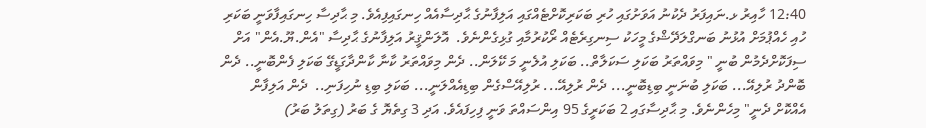12:40 ހާއިރު ޅ.ނައިފަރު ދެކުނު އަވަށުގައި ހުރި ބަކަރިކޮށްޓެއްގައި އަލިފާނުގެ ޙާދިސާއެއް ހިނގައިފިއެވެ. މި ޙާދިސާ ހިނގައިފާވަނީ ބަކަރި ހުއި ހެއްޕުމަށް އުޅުނު ބަނގްލަދޭޝްގެ މީހަކު ސިނގިރެޓެއް ރޯކުރުމާއި ގުޅިގެންނެވެ.  އޮލަންޤީރު އަލިފާނުގެ ޙާދިސާ "އެން.ޔޫ.އެން" އަށް ސިފަކޮށްދެމުން ބުނީ " މިވައްތަރު ބަކަލި ސަކަލާތް.. ބަކަލި އުލެނީ މަ ކޭލަން.. ދެން މިވައްތަރު ކާނާ ކާންދާގަޑީގޭ ބަކަލި ފެންބޮނީ.. ދެން ބޮންދު ރުލިއޭ... ބަކަލި ބުނަނީ ބިޑިބޮނީ... ދެން ރުލިއޭ... ރުލިއޭސްގެން ބިޑިއެއްލަނީ... ބަކަލި ބިޑި ނުހިފަނި..  ދެން އަލިފާން އެއްކޮށް ދެނީ" މިހެންނެވެ. މި ޙާދިސާގައި 2 ބަކަރީގެ 95 އިންސައްތަ ވަނީ ފިހިފައެވެ. އަދި 3 ގިތެޔޮ ގެ ބަރު (ގިތަލު ބަރު)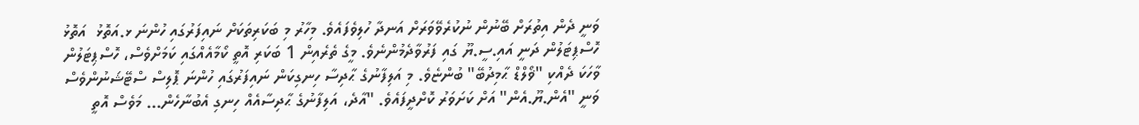ވަނީ ދެން އިތުރަށް ބޭނުން ނުކުރެވޭވަރަށް އަނދާ ހުލިވެފައެވެ. މިހާރު މި ބަކަރިތަކަށް ނައިފަރުގައި ހުންނަ ޅ.އަތޮޅު  އަތޮޅު ހޮސްޕިޓަލުން ދަނީ އައި.ސީ.ޔޫ ގައި ފަރުވާދެމުންނެވެ. މީގެ ތެރެއިން 1 ބަކަރި އޮތީ ކޯމާއެއްގައި ކަމަށްވެސް، ހޮސްޕިޓަލުން ވާހަކަ ދެއްކި "ޥޯލްޑް ޙާމިދުބޭ" ބުންޏެވެ. މި އަލިފާނުގެ ޙާދިސާ ހިނގިކަން ނައިފަރުގައި ހުންނަ ޕޮލިސް ސްޓޭޝަނުންވެސް ވަނީ "އެން.ޔޫ.އެން" އަށް ކަށަވަރު ކޮށްދީފައެވެ. "އާދެ، އަލިފާނުގެ ޙާދިސާއެއް ހިނގި އެބުނާހެން... މަވެސް އޮތީ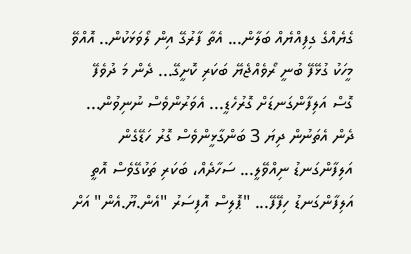ގެޔެއްގެ ގިފިއްޔެއް ބަލާން... އެތާ ފާރުގޭ އިން ލޯވަޅަކުން.. އޮއްވޭ މީހަކު ގުޅޭފޭ ބުނީ ރޯވެއްޖެޔޭ ބަކަރި ކޮށީގޭ... ދެން މަ ދުވެފޭ ގޮސް އަލިފާންގަނޑަށް ގޮރުހެޑީ... އެވަރުންވެސް ނުނިވުން... ދެން އެތަނުން ދިޔަ 3 ބަންގާޅީންވެސް ގޮރު ހަޑޭގެން އަލިފާންގަނޑު ނިއްވޭލީ... ސަހާދެއް، ބަކަރި ތަކުގޭވެސް އޮތީ އަލިފާންގަނޑު ހިފޭފޭ... "ޕޮލިސް އޮފިސަރު "އެން.ޔޫ.އެން" އަށް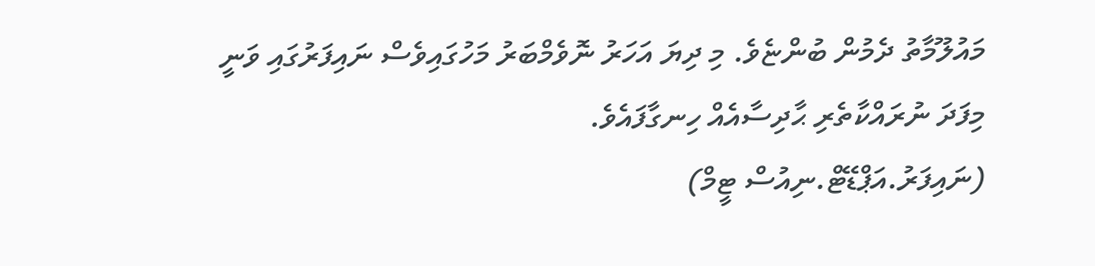މައުލޫމާތު ދެމުން ބުންޏެވެ. މި ދިޔަ އަހަރު ނޮވެމްބަރު މަހުގައިވެސް ނައިފަރުގައި ވަނީ މިފަދަ ނުރައްކާތެރި ޙާދިސާއެއް ހިނގާފައެވެ.
(ނައިފަރު.އަޕްޑޭޓް.ނިއުސް ޓީމް)